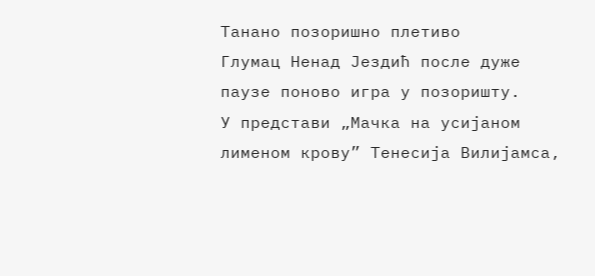Танано позоришно плетиво
Глумац Ненад Јездић после дуже паузе поново игра у позоришту.
У представи „Мачка на усијаном лименом крову” Тенесија Вилијамса,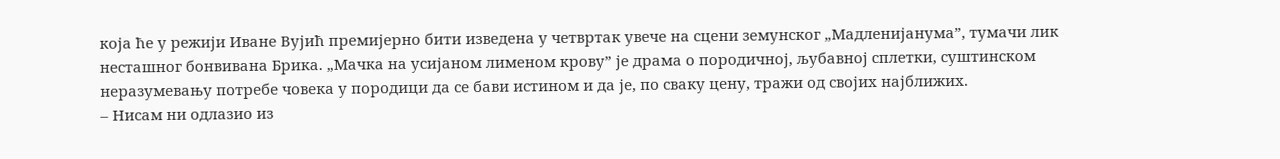која ће у режији Иване Вујић премијерно бити изведена у четвртак увече на сцени земунског „Мадленијанума”, тумачи лик несташног бонвивана Брика. „Мачка на усијаном лименом крову” је драма о породичној, љубавној сплетки, суштинском неразумевању потребе човека у породици да се бави истином и да је, по сваку цену, тражи од својих најближих.
– Нисам ни одлазио из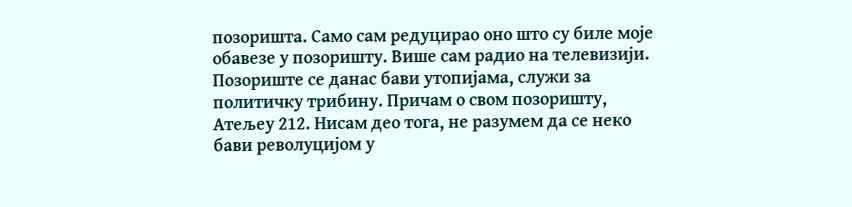позоришта. Само сам редуцирао оно што су биле моје обавезе у позоришту. Више сам радио на телевизији. Позориште се данас бави утопијама, служи за политичку трибину. Причам о свом позоришту, Атељеу 212. Нисам део тога, не разумем да се неко бави револуцијом у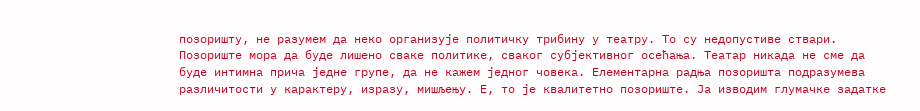позоришту, не разумем да неко организује политичку трибину у театру. То су недопустиве ствари. Позориште мора да буде лишено сваке политике, сваког субјективног осећања. Театар никада не сме да буде интимна прича једне групе, да не кажем једног човека. Елементарна радња позоришта подразумева различитости у карактеру, изразу, мишљењу. Е, то је квалитетно позориште. Ја изводим глумачке задатке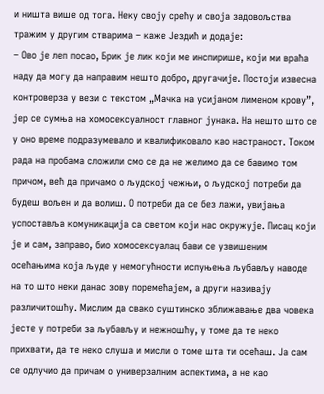и ништа више од тога. Неку своју срећу и своја задовољства тражим у другим стварима – каже Јездић и додаје:
– Ово је леп посао, Брик је лик који ме инспирише, који ми враћа наду да могу да направим нешто добро, другачије. Постоји извесна контроверза у вези с текстом „Мачка на усијаном лименом крову”, јер се сумња на хомосексуалност главног јунака. На нешто што се у оно време подразумевало и квалификовало као настраност. Током рада на пробама сложили смо се да не желимо да се бавимо том причом, већ да причамо о људској чежњи, о људској потреби да будеш вољен и да волиш. О потреби да се без лажи, увијања успоставља комуникација са светом који нас окружује. Писац који је и сам, заправо, био хомосексуалац бави се узвишеним осећањима која људе у немогућности испуњења љубављу наводе на то што неки данас зову поремећајем, а други називају различитошћу. Мислим да свако суштинско зближавање два човека јесте у потреби за љубављу и нежношћу, у томе да те неко прихвати, да те неко слуша и мисли о томе шта ти осећаш. Ја сам се одлучио да причам о универзалним аспектима, а не као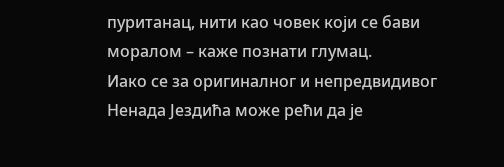пуританац, нити као човек који се бави моралом – каже познати глумац.
Иако се за оригиналног и непредвидивог Ненада Јездића може рећи да је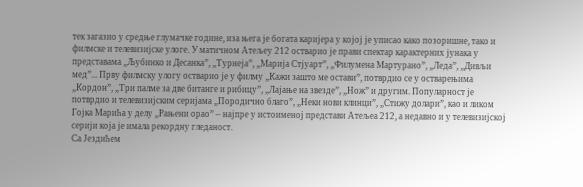тек загазио у средње глумачке године, иза њега је богата каријера у којој је уписао како позоришне, тако и филмске и телевизијске улоге. У матичном Атељеу 212 остварио је прави спектар карактерних јунака у представама „Љубинко и Десанка”, „Турнеја”, „Марија Стјуарт”, „Филумена Мартурано”, „Леда”, „Дивљи мед”... Прву филмску улогу остварио је у филму „Кажи зашто ме остави”, потврдио се у остварењима „Кордон”, „Три палме за две битанге и рибицу”, „Лајање на звезде”, „Нож” и другим. Популарност је потврдио и телевизијским серијама „Породично благо”, „Неки нови клинци”, „Стижу долари”, као и ликом Гојка Марића у делу „Рањени орао” – најпре у истоименој представи Атељеа 212, а недавно и у телевизијској серији која је имала рекордну гледаност.
Са Јездићем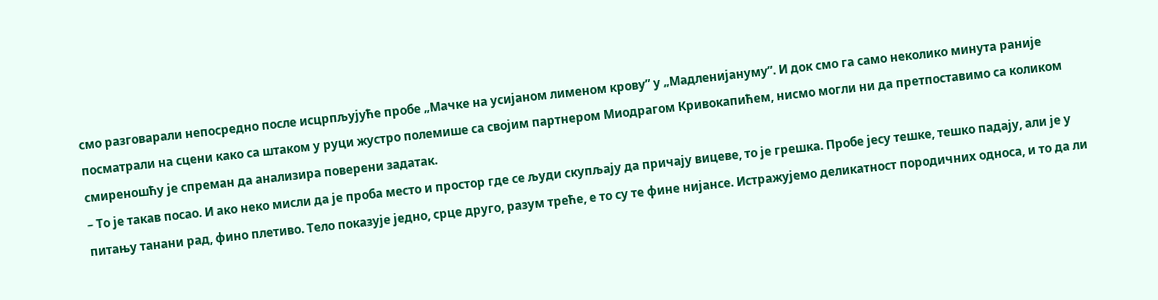смо разговарали непосредно после исцрпљујуће пробе „Мачке на усијаном лименом крову” у „Мадленијануму”. И док смо га само неколико минута раније посматрали на сцени како са штаком у руци жустро полемише са својим партнером Миодрагом Кривокапићем, нисмо могли ни да претпоставимо са коликом смиреношћу је спреман да анализира поверени задатак.
– То је такав посао. И ако неко мисли да је проба место и простор где се људи скупљају да причају вицеве, то је грешка. Пробе јесу тешке, тешко падају, али је у питању танани рад, фино плетиво. Тело показује једно, срце друго, разум треће, е то су те фине нијансе. Истражујемо деликатност породичних односа, и то да ли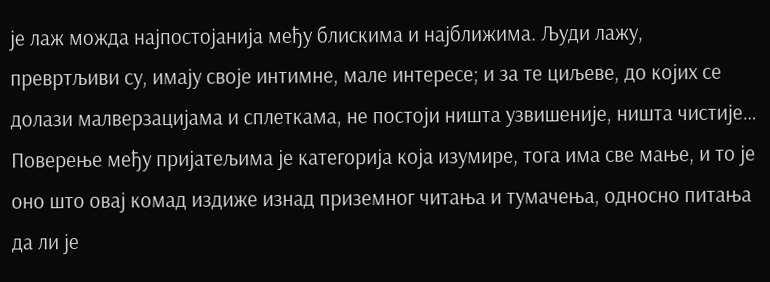је лаж можда најпостојанија међу блискима и најближима. Људи лажу, превртљиви су, имају своје интимне, мале интересе; и за те циљеве, до којих се долази малверзацијама и сплеткама, не постоји ништа узвишеније, ништа чистије… Поверење међу пријатељима је категорија која изумире, тога има све мање, и то је оно што овај комад издиже изнад приземног читања и тумачења, односно питања да ли је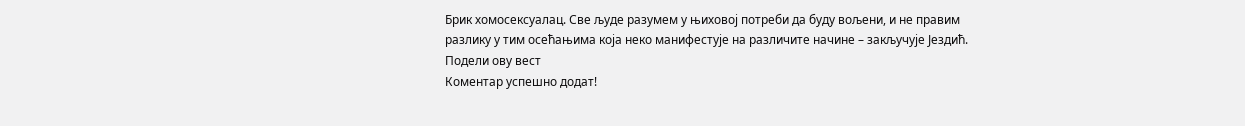Брик хомосексуалац. Све људе разумем у њиховој потреби да буду вољени, и не правим разлику у тим осећањима која неко манифестује на различите начине – закључује Јездић.
Подели ову вест
Комeнтар успeшно додат!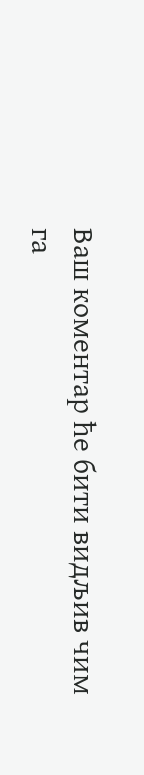Ваш комeнтар ћe бити видљив чим га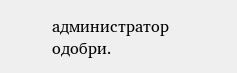администратор одобри.